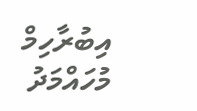އިބުރާހިމް މުހައްމަދު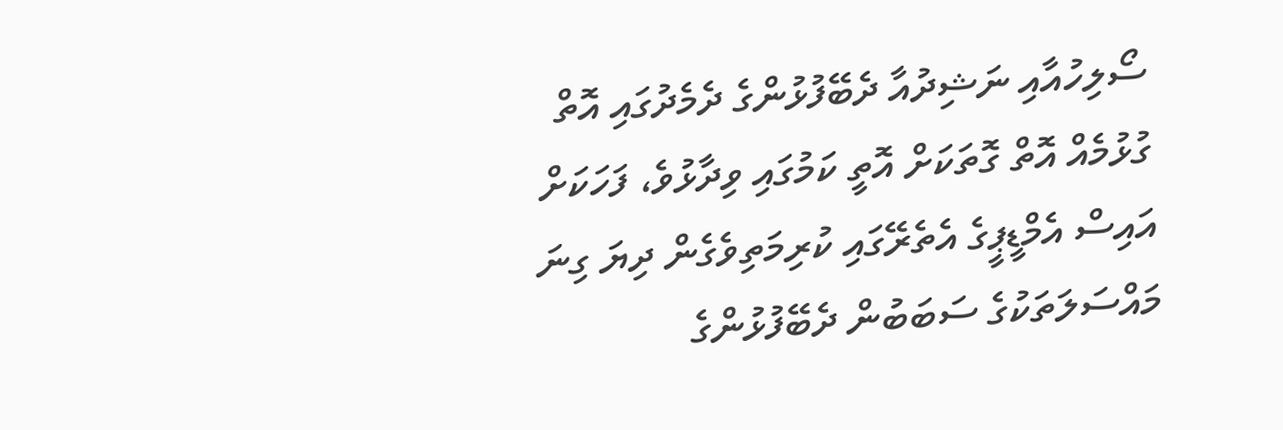ސޯލިހުއާއި ނަޝިދުއާ ދެބޭފުޅުންގެ ދެމެދުގައި އޮތް ގުޅުމެއް އޮތް ގޮތަކަށް އޮތީ ކަމުގައި ވިދާޅުވެ، ފަހަކަށް އައިސް އެމްޑީޕީގެ އެތެރޭގައި ކުރިމަތިވެގެން ދިޔަ ގިނަ މައްސަލަތަކުގެ ސަބަބުން ދެބޭފުޅުންގެ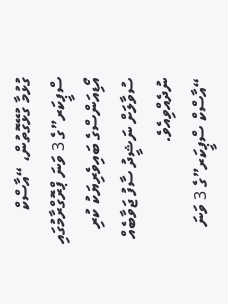ގުޅުމާ ގުޅޭގޮތުން، “އާސްކް ސްޕީކަރ”ގެ 3 ވަނަ ޕްރޮގްރާމުގައި އޯޑިއަންސްގެ ބައިވެރިޔަކު ކުރި ސުވާލަށް ނަޝީދު ސާފު ޖަވާބެއް ނުދެއްވިއެވެ.
“އާސްކް ސްޕީކަރ”ގެ 3 ވަނަ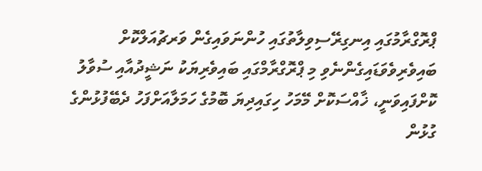ޕްރޮގްރާމުގައި އިނގިރޭސިވިލާތުގައި ހުންނަވައިގެން ވަރޗުއަލްކޮށް ބައިވެރިވެވަޑައިގެންނެވި މި ޕްރޮގްރާމްގައި ބައިވެރިޔަކު ނަޝީދުއާއި ސުވާލު ކޮށްފައިވަނީ، ޚާއްސަކޮށް މޭމަހު ހިގައިދިޔަ ބޮމުގެ ހަމަލާއަށްފަހު ދެބޭފުޅުންގެ ގުޅުން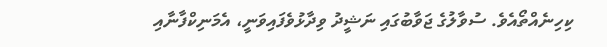ކިހިނެއްތޯއެވެ. ސުވާލުގެ ޖަވާބުގައި ނަޝީދު ވިދާޅުވެފައިވަނީ، އެމަނިކްފާނާއި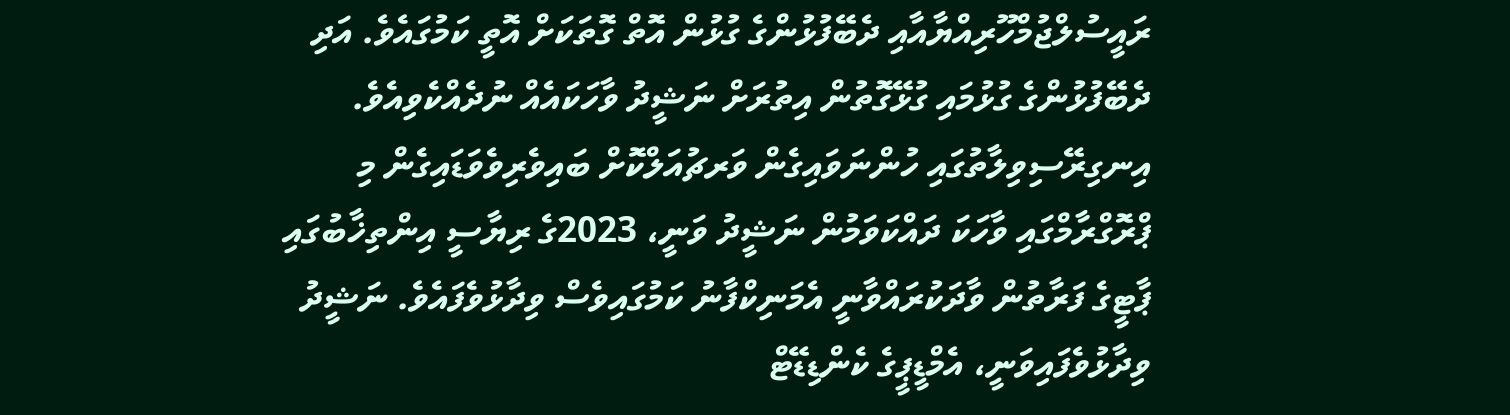ރައީސުލްޖުމްހޫރިއްޔާއާއި ދެބޭފުޅުންގެ ގުޅުން އޮތް ގޮތަކަށް އޮތީ ކަމުގައެވެ. އަދި ދެބޭފުޅުންގެ ގުޅުމައި ގުޅޭގޮތުން އިތުރަށް ނަޝީދު ވާހަކައެއް ނުދެއްކެވިއެވެ.
އިނގިރޭސިވިލާތުގައި ހުންނަވައިގެން ވަރޗުއަލްކޮށް ބައިވެރިވެވަޑައިގެން މި ޕްރޮގްރާމްގައި ވާހަކަ ދައްކަވަމުން ނަޝީދު ވަނީ، 2023ގެ ރިޔާސީ އިންތިޚާބުގައި ޕާޓީގެ ފަރާތުން ވާދަކުރައްވާނީ އެމަނިކްފާނު ކަމުގައިވެސް ވިދާޅުވެފައެވެ. ނަޝީދު ވިދާޅުވެފައިވަނީ، އެމްޑީޕީގެ ކެންޑިޑޭޓް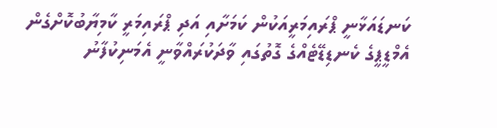ކަނޑައަޅާނީ ޕްރައިމަރީއަކުން ކަމަށާއި އަދި ޕްރައިމަރީ ކާމިޔާބުކޮށްގެން އެމްޑީޕީގެ ކެނޑިޑޭޓެއްގެ ގޮތުގައި ވާދަކުރައްވާނީ އެމަނިކުފާނު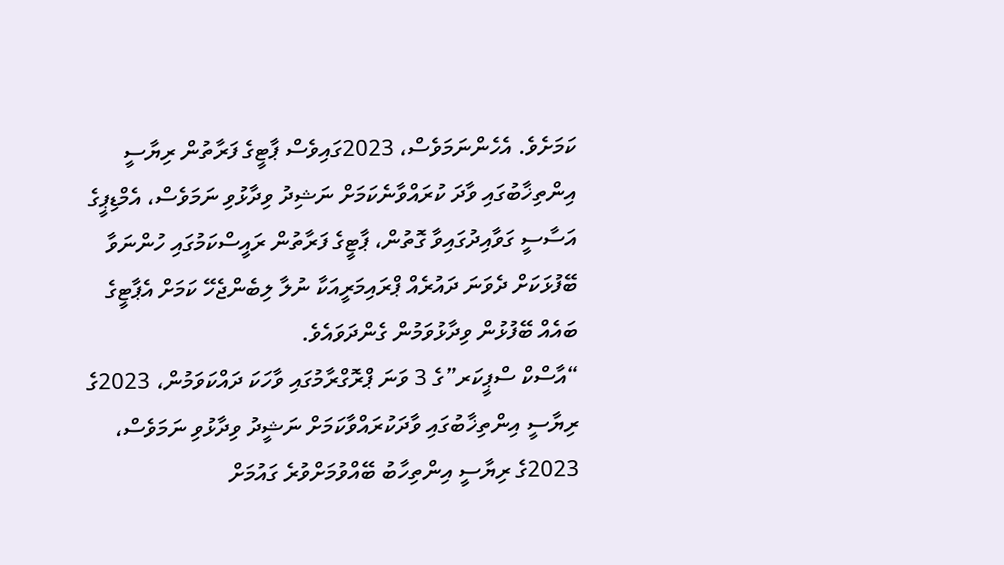ކަމަށެވެ. އެހެންނަމަވެސް، 2023ގައިވެސް ޕާޓީގެ ފަރާތުން ރިޔާސީ އިންތިޚާބުގައި ވާދަ ކުރައްވާނެކަމަށް ނަޝިދު ވިދާޅުވި ނަމަވެސް، އެމްޑިޕީގެ އަސާސީ ގަވާއިދުގައިވާ ގޮތުން، ޕާޓީގެ ފަރާތުން ރައީސްކަމުގައި ހުންނަވާ ބޭފުޅަކަށް ދެވަނަ ދައުރެއް ޕްރައިމަރީއަކާ ނުލާ ލިބެންޖެހޭ ކަމަށް އެޕާޓީގެ ބައެއް ބޭފުޅުން ވިދާޅުވަމުން ގެންދަވައެވެ.
“އާސްކް ސްޕީކަރ”ގެ 3 ވަނަ ޕްރޮގްރާމުގައި ވާހަކަ ދައްކަވަމުން، 2023ގެ ރިޔާސީ އިންތިޚާބުގައި ވާދަކުރައްވާކަމަށް ނަޝީދު ވިދާޅުވި ނަމަވެސް، 2023ގެ ރިޔާސީ އިންތިހާބު ބޭއްވުމަށްވުރެ ގައުމަށް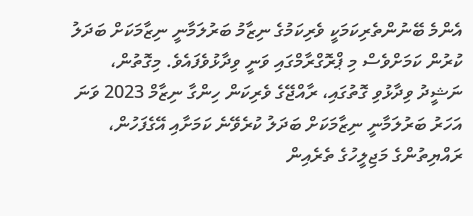އެންމެ ބޭނުންތެރިކަމަކީ ވެރިކަމުގެ ނިޒާމު ބަރުލަމާނީ ނިޒާމަކަށް ބަދަލު ކުރުން ކަމަށްވެސް މި ޕްރޮގްރާމްގައި ވަނީ ވިދާޅުވެފައެވެ. މިގޮތުން، ނަޝީދު ވިދާޅުވި ގޮތުގައި، ރާއްޖޭގެ ވެރިކަން ހިންގާ ނިޒާމް 2023 ވަނަ އަހަރު ބަރުލަމާނީ ނިޒާމަކަށް ބަދަލު ކުރެވޭނެ ކަމަށާއި އޭގެފަހުން، ރައްޔިތުންގެ މަޖިލީހުގެ ތެރެއިން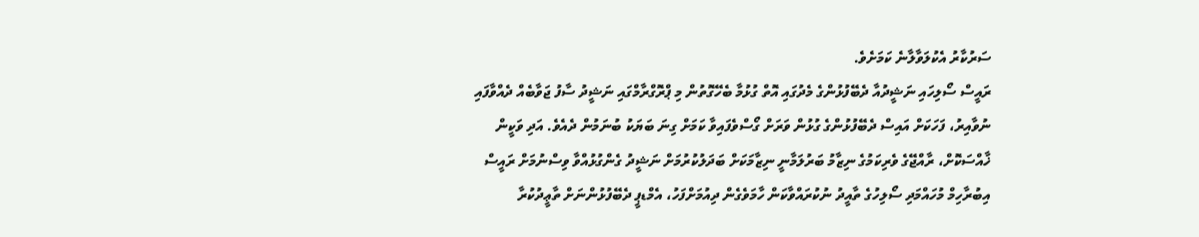ސަރުކާރު އެކުލަވާލާނެ ކަމަށެވެ.
ރައީސް ސޯލިހައި ނަޝީދުއާ ދެބޭފުޅުންގެ މެދުގައި އޮތް ގުޅުމާ ބެހޭގޮތުން މި ޕްރޮގްރާމްގައި ނަޝީދު ސާފު ޖަވާބެއް ދެއްވާފައި ނުވާއިރު، ފަހަކަށް އައިސް ދެބޭފުޅުންގެ ގުޅުން ވަރަށް ގޯސްވެފައިވާ ކަމަށް ގިނަ ބަޔަކު ބުނަމުން ދެއެވެ. އަދި ވަކީން ޚާއްސަކޮށް، ރާއްޖޭގެ ވެރިކަމުގެ ނިޒާމު ބަރުލަމާނީ ނިޒާމަކަށް ބަދަލުކުރުމަށް ނަޝީދު ގެންގުޅުއްވާ ވިސްނުމަށް ރައީސް އިބުރާހިމް މުހައްމަދި ސޯލިހުގެ ތާއީދު ނުކުރައްވާކަން ހާމަވެގެން ދިއުމަށްފަހު، އެމްޑޕީ ދެބޭފުޅުންނަށް ތާޢީދުކުރާ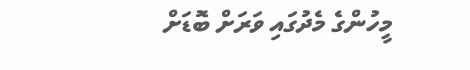މީހުންގެ މެދުގައި ވަރަށް ބޮޑަށް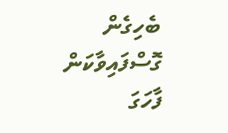ބެހިގެން ގޮސްފައިވާކަން ފާހަގަ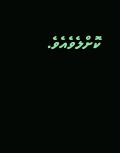ކޮށްލެވެއެވެ.